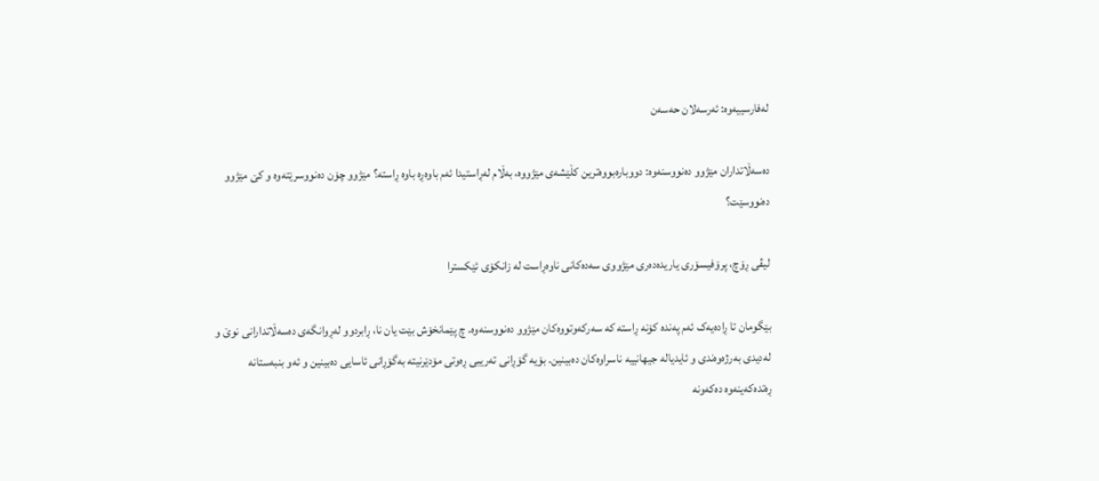لەفارسییەوە: ئەرسەلان حەسەن

دەسەڵاتداران مێژوو دەنووسنەوە: دووبارەبووەترین کڵێشەی مێژووە، بەڵام لەڕاستیدا ئەم باوەڕە باوە ڕاستە؟ مێژوو چۆن دەنووسرێتەوە و کێ مێژوو دەنووسێت؟

لیڤی ڕۆچ، پرۆفیسۆری یاریدەدەری مێژووی سەدەکانی ناوەڕاست لە زانکۆی ئێکسترا

بێگومان تا ڕادەیەک ئەم پەندە کۆنە ڕاستە کە سەرکەوتووەکان مێژوو دەنووسنەوە. چ پێمانخۆش بێت یان نا، ڕابردوو لەڕوانگەی دەسەڵاتدارانی نوێ و لەدیدی بەرژەوەندی و ئایدیالە جیهانییە ناسراوەکان دەبینین. بۆیە گۆڕانی تەریبی ڕەوتی مۆدێرنیتە بەگۆڕانی ئاسایی دەبینین و ئەو بنبەستانە ڕەتدەکەینەوە دەکەونە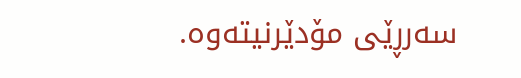سەرڕێی مۆدێرنیتەوە.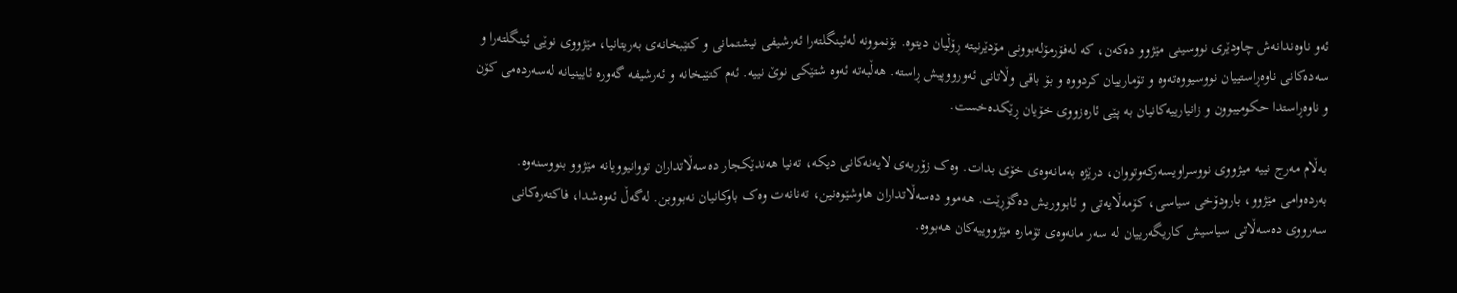ئەو ناوەندانەش چاودێری نووسینی مێژوو دەکەن، کە لەفۆرمۆلەبوونی مۆدێرنیتە ڕۆڵیان دیتوە. بۆنموونە لەئینگلتەرا ئەرشیفی نیشتمانی و کتێبخانەی بەریتانیا، مێژووی نوێی ئینگلتەرا و سەدەکانی ناوەڕاستییان نووسیووەتەوە و تۆمارییان کردووە و بۆ باقی وڵاتانی ئەورووپیش ڕاستە. هەڵبەتە ئەوە شتێکی نوێ نییە. ئەم کتێبخانە و ئەرشیفە گەورە ئایینیانە لەسەردەمی کۆن و ناوەڕاستدا حکومیبوون و زانیارییەکانیان بە پێی ئارەزووی خۆیان ڕێکدەخست.

بەڵام مەرج نییە میژووی نووسراویسەرکەوتووان، درێژە بەمانەوەی خۆی بدات. وەک زۆربەی لایەنەکانی دیکە، تەنیا هەندێکجار دەسەڵاتداران تووانیوویانە مێژوو بنووسنەوە. بەردەوامی مێژوو، بارودۆخی سیاسی، کۆمەڵایەتی و ئابووریش دەگۆڕێت. هەموو دەسەڵاتداران هاوشێوەنین، تەنانەت وەک باوکانیان نەبووبن. لەگەڵ ئەوەشدا، فاکتەرەکانی سەرووی دەسەڵاتی سیاسیش کاریگەرییان لە سەر مانەوەی تۆمارە مێژووییەکان هەبووە.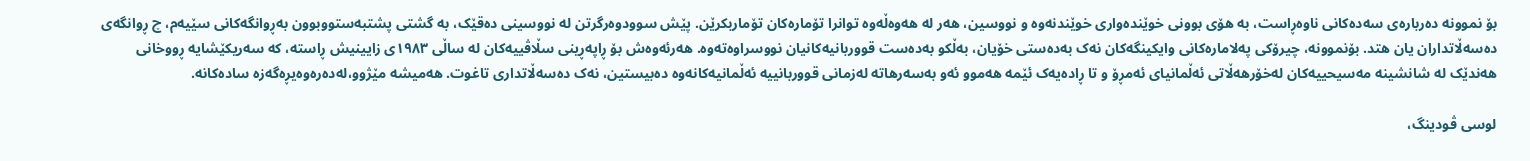بۆ نموونە دەربارەی سەدەکانی ناوەڕاست، بە هۆی بوونی خوێندەواری خوێندنەوە و نووسین، هەر لە هەوەڵەوە توانرا تۆمارەکان تۆماربکرێن. پێش سوودوەرگرتن لە نووسینی دەقێک، بە گشتی پشتبەستووبوون بەڕوانگەکانی سێیەم، چ ڕوانگەی دەسەڵاتداران یان هتد. بۆنموونە، چیرۆکی پەلامارەکانی وایکینگەکان نەک بەدەستی خۆیان، بەڵکو بەدەست قووربانیەکانیان نووسراوەتەوە. هەرئەوەش بۆ ڕاپەڕینی سڵاڤییەکان لە ساڵی ١٩٨٣ی زایینیش ڕاستە، کە سەریکێشایە ڕووخانی هەندێک لە شانشینە مەسیحییەکان لەخۆرهەڵاتی ئەڵمانیای ئەمڕۆ و تا ڕادەیەک ئێمە هەموو ئەو بەسەرهاتە لەزمانی قووربانییە ئەڵمانیەکانەوە دەبیستین، نەک دەسەڵاتداری تاغوت. هەمیشە مێژوو،لەدەرەوەیڕەگەزە سادەکانە.

لوسی ڤودینگ،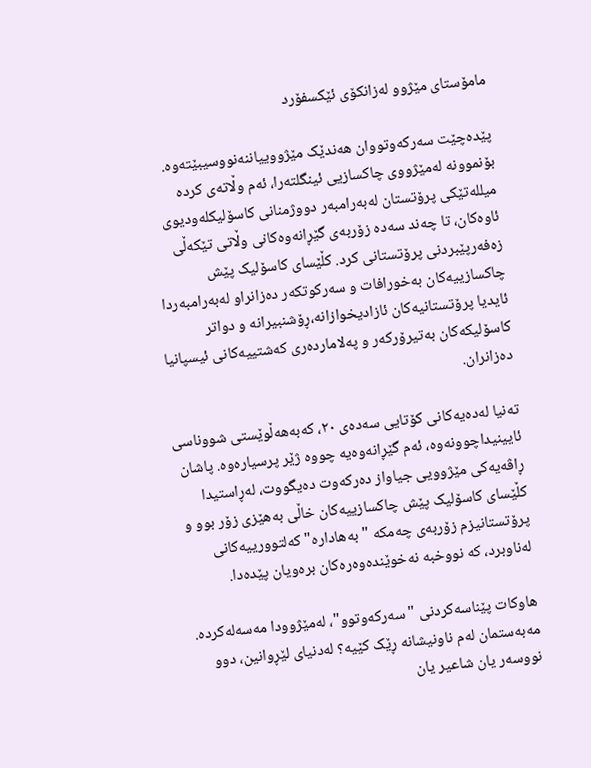مامۆستای مێژوو لەزانکۆی ئێکسفۆرد

پێدەچێت سەرکەوتووان هەندێک مێژووییاننەنووسیبێتەوە. بۆنموونە لەمێژووی چاکسازیی ئینگلتەرا، ئەم وڵاتەی کردە میللەتێکی پرۆتستان لەبەرامبەر دووژمنانی کاسۆلیکلەودیوی ئاوەکان، تا چەند سەدە زۆربەی گێڕانەوەکانی وڵاتی تێکەڵی زەفەرپێبردنی پرۆتستانی کرد. کڵێسای کاسۆلیک پێش چاکسازییەکان بەخورافات و سەرکوتکەر دەزانراو لەبەرامبەردا ئایدیا پرۆتستانیەکان ئازادیخوازانە،ڕۆشنبیرانە و دواتر کاسۆلیکەکان بەتیرۆرکەر و پەلاماردەری کەشتییەکانی ئیسپانیا دەزانران.

تەنیا لەدەیەکانی کۆتایی سەدەی ٢٠، کەبەهەڵوێستی شووناسی ئایینیداچوونەوە، ئەم گێڕانەوەیە چووە ژێر پرسیارەوە. پاشان ڕاڤەیەکی مێژوویی جیاواز دەرکەوت دەیگووت، لەڕاستیدا کڵێسای کاسۆلیک پێش چاکسازییەکان خاڵی بەهێزی زۆر بوو و پرۆتستانیزم زۆربەی چەمکە "بەهادارە" کەلتوورییەکانی لەناوبرد، کە نووخبە نەخوێندەوەرەکان برەویان پێدەدا.

هاوکات پێناسەکردنی "سەرکەوتوو"، لەمێژوودا مەسەلەکردە. مەبەستمان لەم ناونیشانە ڕێک کێیە؟ لەدنیای لێڕوانین، دوو نووسەر یان شاعیر یان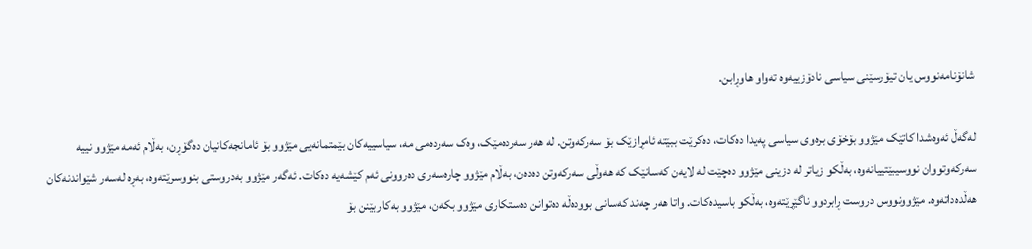شانۆنامەنووس یان تیۆرسێنی سیاسی نادۆزییەوە تەواو هاوڕابن.

لەگەڵ ئەوەشدا کاتێک مێژوو بۆخۆی برەوی سیاسی پەیدا دەکات، دەکرێت ببێتە ئامڕازێک بۆ سەرکەوتن. لە هەر سەردەمێک، وەک سەردەمی مە، سیاسییەکان بێمتمانەیی مێژوو بۆ ئامانجەکانیان دەگۆڕن، بەڵام ئەمە مێژوو نییە سەرکەوتووان نووسیبێتییانەوە، بەڵکو زیاتر لە دزینی مێژوو دەچێت لە لایەن کەسانێک کە هەوڵی سەرکەوتن دەدەن، بەڵام مێژوو چارەسەری دەروونی ئەم کێشەیە دەکات. ئەگەر مێژوو بەدروستی بنووسرێتەوە، بەڕە لەسەر شێواندنەکان هەڵدەداتەوە. مێژوونووس دروست ڕابردوو ناگێڕێتەوە، بەڵکو باسیدەکات. واتا هەر چەند کەسانی بوودەڵە دەتوانن دەستکاری مێژوو بکەن، مێژوو بەکاربێنن بۆ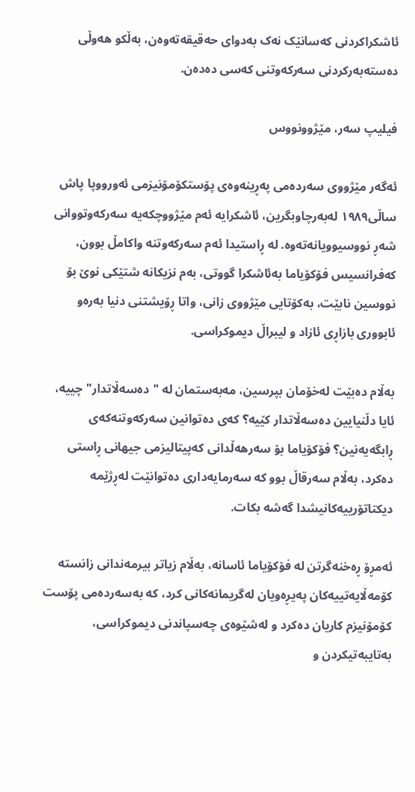ئاشکراکردنی کەسانێک نەک بەدوای حەقیقەتەوەن، بەڵکو هەوڵی دەستەبەرکردنی سەرکەوتنی کەسی دەدەن.

فیلیپ سەر، مێژوونووس

ئەگەر مێژووی سەردەمی پەڕینەوەی پۆستکۆمۆنیزمی ئەورووپا پاش ساڵی١٩٨٩ لەبەرچاوبگرین، ئاشکرایە ئەم مێژووچکەیە سەرکەوتووانی شەڕ نووسیوویانەتەوە. لە ڕاستیدا ئەم سەرکەوتنە واکامڵ بوون، کەفرانسیس فۆکۆیاما بەئاشکرا گووتی، بەم نزیکانە شتێکی نوێ بۆ نووسین نابێت، بەکۆتایی مێژووی زانی، واتا ڕۆیشتنی دنیا بەرەو ئابووری بازاڕی ئازاد و لیبراڵ دیموکراسی.

بەڵام دەبێت لەخۆمان بپرسین، مەبەستمان لە "دەسەڵاتدار" چییە، ئایا دڵنیایین دەسەڵاتدار کێیە؟ کەی دەتوانین سەرکەوتنەکەی ڕابگەیەنین؟ فۆکۆیاما بۆ سەرهەڵدانی کەپیتالیزمی جیهانی ڕاستی دەکرد، بەڵام سەرقاڵ بوو کە سەرمایەداری دەتوانێت لەڕژێمە دیکتاتۆرییەکانیشدا گەشە بکات.

ئەمڕۆ ڕەخنەگرتن لە فۆکۆیاما ئاسانە، بەڵام زیاتر بیرمەندانی زانستە کۆمەڵایەتییەکان پەیڕەویان لەگریمانەکانی کرد، کە بەسەردەمی پۆست کۆمۆنیزم کاریان دەکرد و لەشێوەی چەسپاندنی دیموکراسی، بەتایبەتیکردن و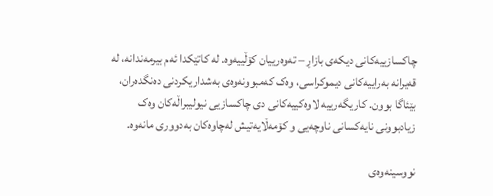چاکسازییەکانی دیکەی بازاڕ – تەوەرییان کۆڵییەوە. لە کاتێکدا ئەم بیرمەندانە، لە قەیرانە بەراییەکانی دیموکراسی، وەک کەمبوونەوەی بەشداریکردنی دەنگدەران، بێئاگا بوون. کاریگەرییە لاوەکییەکانی دی چاکسازیی نیولیبراڵەکان وەک زیادبوونی نایەکسانی ناوچەیی و کۆمەڵایەتیش لەچاوەکان بەدووری مانەوە.

نووسینەوەی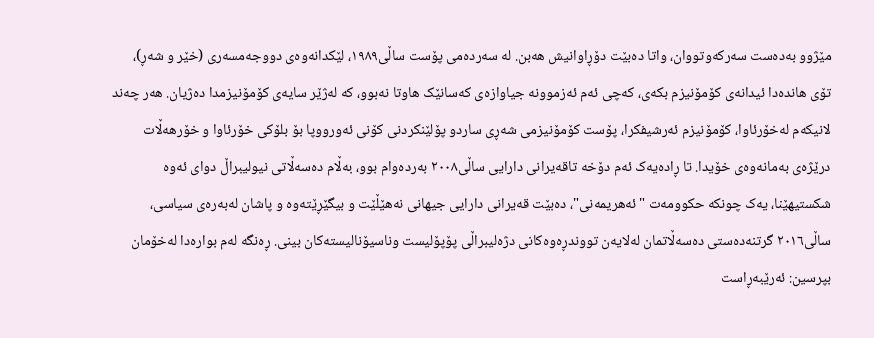مێژوو بەدەست سەرکەوتووان، واتا دەبێت دۆڕاوانیش هەبن. لە سەردەمی پۆست ساڵی١٩٨٩، لێکدانەوەی دووجەمسەری (خێر و شەڕ)، تۆی هاندەدا ئیدانەی کۆمۆنیزم بکەی، کەچی ئەم ئەزموونە جیاوازەی کەسانێک هاوتا نەبوو، کە لەژێر سایەی کۆمۆنیزمدا دەژیان. هەر چەند لانیکەم لەخۆرئاوا، کۆمۆنیزم ئەرشیفکرا، پۆست کۆمۆنیزمی شەڕی ساردو پۆلێنکردنی کۆنی ئەورووپا بۆ بلۆکی خۆرئاوا و خۆرهەڵات درێژەی بەمانەوەی خۆیدا. تا ڕادەیەک ئەم دۆخە تاقەیرانی دارایی ساڵی٢٠٠٨ بەردەوام بوو، بەڵام دەسەڵاتی نیولیبراڵ دوای ئەوە شکستیهێنا، یەک چونکە حکوومەت "ئەهریمەنی"، دەبێت قەیرانی دارایی جیهانی نەهێڵێت و بیگێڕێتەوە و پاشان لەبەرەی سیاسی، ساڵی٢٠١٦ گرتنەدەستی دەسەڵاتمان لەلایەن تووندڕەوەکانی دژەلیبراڵی پۆپۆلیست وناسیۆنالیستەکان بینی. ڕەنگە لەم بوارەدا لەخۆمان بپرسین: ئەرێبەڕاست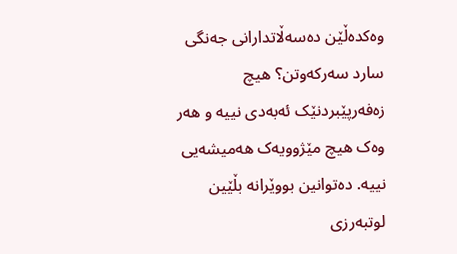وەکدەڵێن دەسەڵاتدارانی جەنگی سارد سەرکەوتن؟ هیچ زەفەرپێبردنێک ئەبەدی نییە و هەر وەک هیچ مێژوویەک هەمیشەیی نییە. دەتوانین بووێرانە بڵێین لوتبەرزی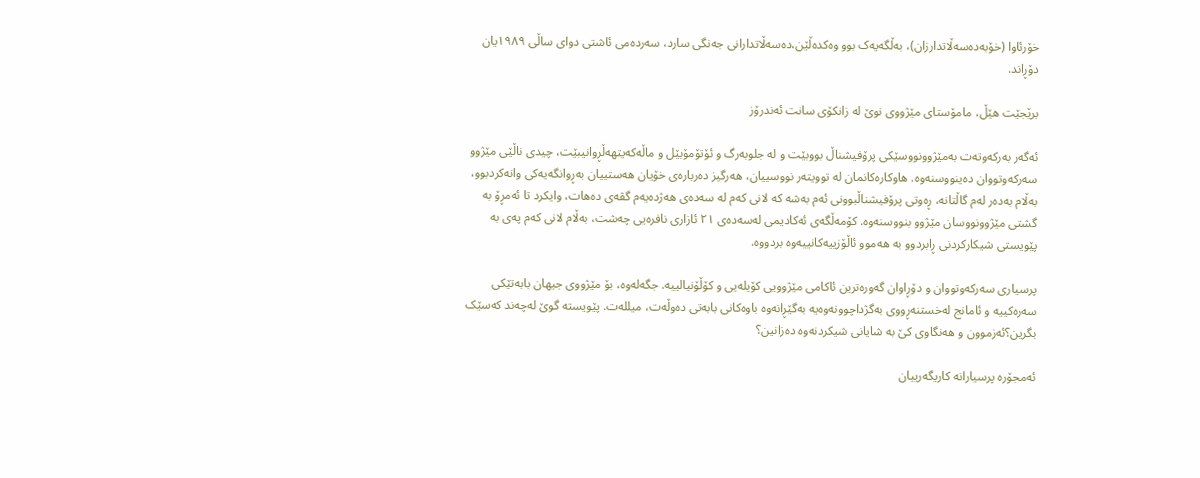خۆرئاوا (خۆبەدەسەڵاتدارزان)، بەڵگەیەک بوو وەکدەڵێن،دەسەڵاتدارانی جەنگی سارد، سەردەمی ئاشتی دوای ساڵی ١٩٨٩یان دۆڕاند.

برێجێت هێڵ، مامۆستای مێژووی نوێ لە زانکۆی سانت ئەندرۆز

ئەگەر بەرکەوتەت بەمێژوونووسێکی پرۆفیشناڵ بووبێت و لە جلوبەرگ و ئۆتۆمۆبێل و ماڵەکەیتهەڵڕوانیبێت، چیدی ناڵێی مێژوو سەرکەوتووان دەینووسنەوە. هاوکارەکانمان لە توویتەر نووسییان، هەرگیز دەربارەی خۆیان هەستییان بەڕوانگەیەکی وانەکردبوو، بەڵام بەدەر لەم گاڵتانە، ڕەوتی پرۆفیشناڵبوونی ئەم بەشە کە لانی کەم لە سەدەی هەژدەیەم گڤەی دەهات، وایکرد تا ئەمڕۆ بە گشتی مێژوونووسان مێژوو بنووسنەوە. کۆمەڵگەی ئەکادیمی لەسەدەی ٢١ ئازاری نافرەیی چەشت، بەڵام لانی کەم پەی بە پێویستی شیکارکردنی ڕابردوو بە هەموو ئاڵۆزییەکانییەوە بردووە.

پرسیاری سەرکەوتووان و دۆڕاوان گەورەترین ئاکامی مێژوویی کۆیلەیی و کۆڵۆنیالییە. جگەلەوە، بۆ مێژووی جیهان بابەتێکی سەرەکییە و ئامانج لەخستنەڕووی بەگژداچوونەوەیە بەگێڕانەوە باوەکانی بابەتی دەوڵەت، میللەت. پێویستە گوێ لەچەند کەسێک بگرین؟ئەزموون و هەنگاوی کێ بە شایانی شیکردنەوە دەزانین؟

ئەمجۆرە پرسیارانە کاریگەرییان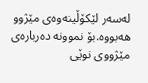لەسەر لێکۆڵینەوەی مێژوو هەبووە.بۆ نموونە دەربارەی مێژووی نوێی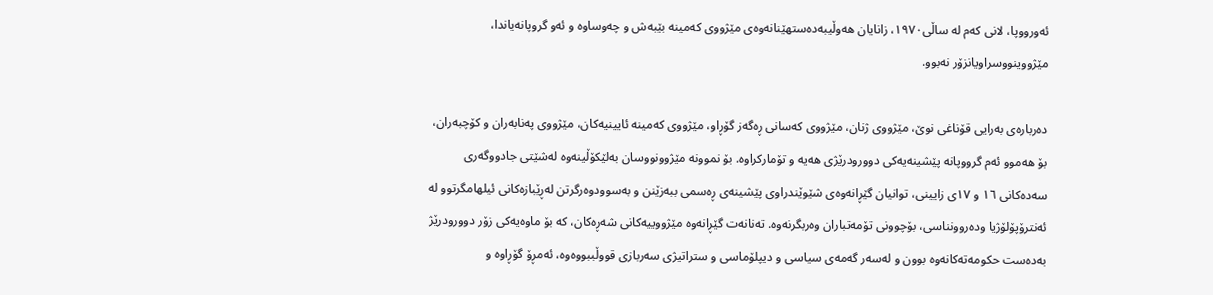ئەورووپا، لانی کەم لە ساڵی١٩٧٠، زانایان هەوڵیبەدەستهێنانەوەی مێژووی کەمینە بێبەش و چەوساوە و ئەو گروپانەیاندا، مێژووینووسراویانزۆر نەبوو.

دەربارەی بەرایی قۆناغی نوێ، مێژووی ژنان، مێژووی کەسانی ڕەگەز گۆڕاو، مێژووی کەمینە ئایینیەکان، مێژووی پەنابەران و کۆچبەران، بۆ هەموو ئەم گرووپانە پێشینەیەکی دوورودرێژی هەیە و تۆمارکراوە. بۆ نموونە مێژوونووسان بەلێکۆڵینەوە لەشێتی جادووگەری سەدەکانی ١٦ و ١٧ی زایینی، توانیان گێڕانەوەی شێوێندراوی پێشینەی ڕەسمی ببەزێنن و بەسوودوەرگرتن لەڕێبازەکانی ئیلهامگرتوو لە ئەنترۆپۆلۆژیا ودەروونناسی، بۆچوونی تۆمەتباران وەربگرنەوە. تەنانەت گێڕانەوە مێژووییەکانی شەڕەکان، کە بۆ ماوەیەکی زۆر دوورودرێژ بەدەست حکومەتەکانەوە بوون و لەسەر گەمەی سیاسی و دیپلۆماسی و ستراتیژی سەربازی قووڵببووەوە، ئەمڕۆ گۆڕاوە و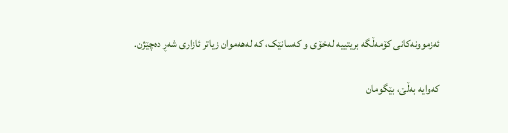ئەزموونەکانی کۆمەڵگە بریتییە لەخۆی و کەسانێک، کە لەهەموان زیاتر ئازاری شەڕ دەچێژن.

کەوایە بەڵێ، بێگومان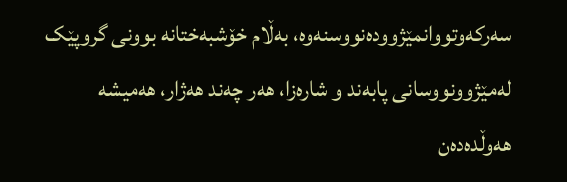سەرکەوتووانمێژوودەنووسنەوە، بەڵام خۆشبەختانە بوونی گروپێک لەمێژوونووسانی پابەند و شارەزا، هەر چەند هەژار، هەمیشە هەوڵدەدەن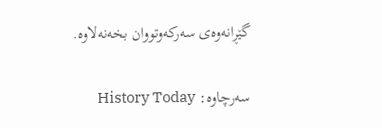گێڕانەوەی سەرکەوتووان بخەنەلاوە.

سەرچاوە: History Today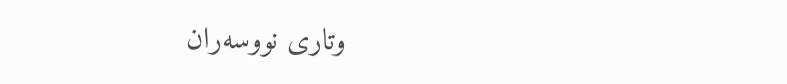وتاری نووسەران